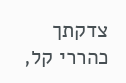צדקתך כהררי קל,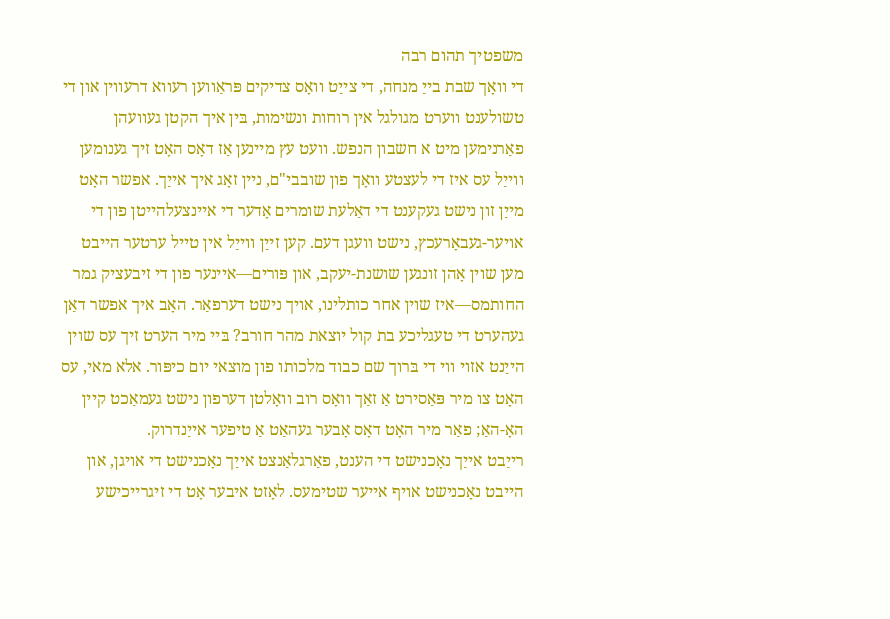משפטיך תהום רבה
די וואָך שבת בייַ מנחה, די צייַט וואָס צדיקים פּראַווען רעווא דרעווין און די טשולענט ווערט מגולגל אין רוחות ונשימות, בּין איך הקטן געוועהן פאַרנימען מיט א חשבון הנפש. וועט עץ מיינען אַז דאָס האָט זיך גענומען ווייַל עס איז די לעצטע וואָך פון שובבי"ם, ניין זאָג איך אייַך. אפשר האָט מייַן זון נישט געקענט די דאַלעת שומרים אָדער די איינצעלהייטן פון די אויער-געבאָרעכץ, נישט וועגן דעם. קען זייַן ווייַל אין טייל ערטער הייבט מען שוין אָהן זונגען שושנת-יעקב, און פּורים—איינער פון די זיבעציק גמר החותמס—איז שוין אחר כותלינו, אויך נישט דערפאַר. האָב איך אפשר דאַן געהערט די טעגליכע בת קול יוצאת מהר חורב? בּיי מיר הערט זיך עס שוין הייַנט אזוי ווי די בּרוך שם כבוד מלכותו פון מוצאי יום כיפּור. אלא מאי, עס האָט צו מיר פּאַסירט אַ זאַך וואָס רוב וואָלטן דערפון נישט געמאַכט קיין האָ-האַ; פאַר מיר האָט דאָס אָבער געהאַט אַ טיפער אייַנדרוק.
רייַבט אייַך נאָכנישט די הענט, פאַרגלאַנצט אייַך נאָכנישט די אויגן, און הייבט נאָכנישט אויף אייער שטימעס. לאָזט איבער אָט די זיגרייכישע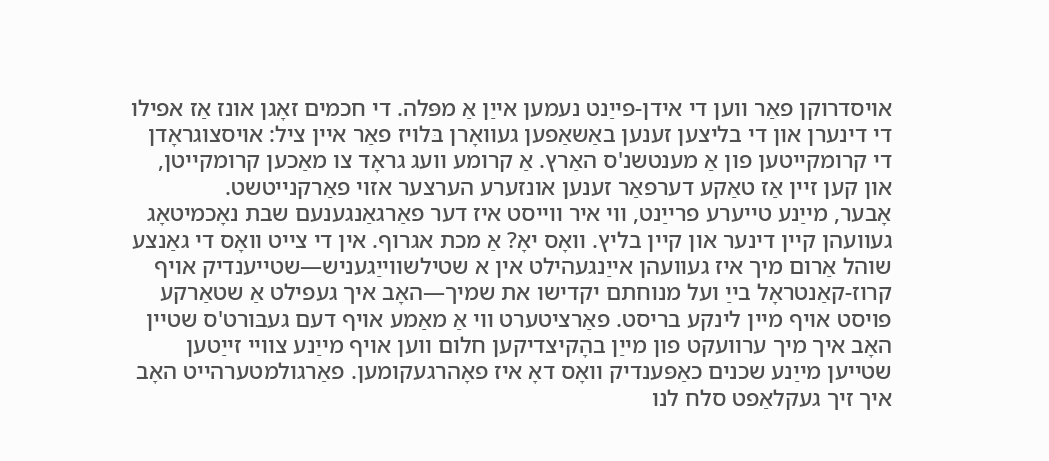אויסדרוקן פאַר ווען די אידן-פייַנט נעמען אייַן אַ מפּלה. די חכמים זאָגן אונז אַז אפילו די דינערן און די בליצען זענען באַשאַפען געוואָרן בּלויז פאַר איין ציל: אויסצוגראָדן די קרומקייטען פון אַ מענטשנ'ס האַרץ. אַ קרומע וועג גראָד צו מאַכען קרומקייטן, און קען זיין אַז טאַקע דערפאַר זענען אונזערע הערצער אזוי פאַרקנייטשט.
אָבער, מייַנע טייערע פרייַנט, ווי איר ווייסט איז דער פאַרגאַנגענעם שבת נאָכמיטאָג געוועהן קיין דינער און קיין בליץ. וואָס יאָ? אַ מכת אגרוף. אין די צייט וואָס די גאַנצע שוהל אַרום מיך איז געוועהן אייַנגעהילט אין א שטילשווייַגעניש—שטייענדיק אויף קרוז-קאַנטראָל בייַ ועל מנוחתם יקדישו את שמיך—האָב איך געפילט אַ שטאַרקע פויסט אויף מיין לינקע בריסט. פאַרציטערט ווי אַ מאַמע אויף דעם געבּורט'ס שטיין האָב איך מיך ערוועקט פון מייַן בהָקיצדיקען חלום ווען אויף מייַנע צוויי זייַטען שטייען מייַנע שכנים כאַפּענדיק וואָס דאָ איז פאָהרגעקומען. פאַרגולמטערהייט האָב איך זיך געקלאַפט סלח לנו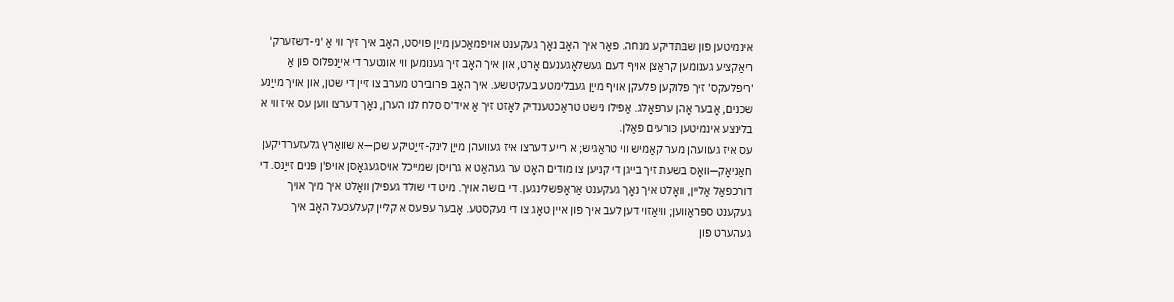אינמיטען פון שבּתדיקע מנחה. פאַר איך האָב נאָך געקענט אויפמאַכען מייַן פויסט, האָב איך זיך ווי אַ 'ני-דשזערק' ריאַקציע גענומען קראַצן אויף דעם געשלאָגענעם אָרט, און איך האָב זיך גענומען ווי אונטער די אייַנפלוס פון אַ 'ריפלעקס' זיך פלוקען פלעקן אויף מייַן געבלימטע בעקיטשע. איך האָב פּרובירט מערב צו זיין די שטן, און אויך מייַנע שכנים, אָבער אָהן ערפאָלג. אַפילו נישט טראַכטענדיק לאָזט זיך אַ איד'ס סלח לנו הערן, נאָך דערצו ווען עס איז ווי א בלינצע אינמיטען כּורעים פאַלן.
עס איז געוועהן מער קאַמיש ווי טראַגיש; א רייע דערצו איז געוועהן מייַן לינק-זייַטיקע שכן—א שוואַרץ גלעזערדיקען חאַניאָק—וואָס בשעת זיך בייגן די קניען צו מודים האָט ער געהאַט א גרויסן שמייכל אויסגעגאָסן אויפ'ן פּנים זייַנס. די דורכפאַל אַליין, וואָלט איך נאָך געקענט אַראָפּשלינגען. די בושה אויך. מיט די שולד געפילן וואָלט איך מיך אויך געקענט ספּראַווען; וויאַזוי דען לעב איך פון איין טאָג צו די נעקסטע. אָבער עפּעס א קליין קעלעכעל האָב איך געהערט פון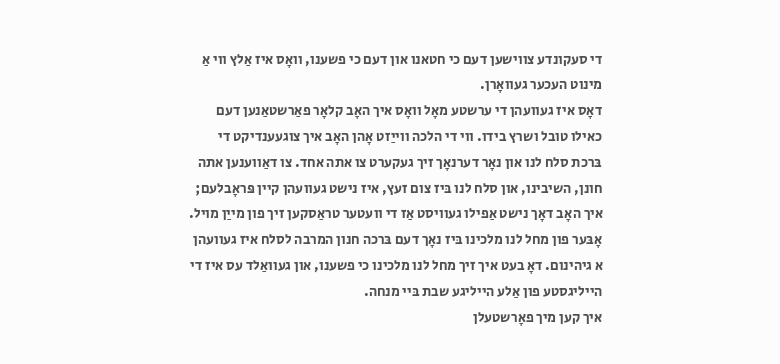די סעקונדע צווישען דעם כי חטאנו און דעם כי פשענו, וואָס איז אַלץ ווי אַ מינוט העכער געוואָרן.
דאָס איז געוועהן די ערשטע מאָל וואָס איך האָב קלאָר פאַרשטאַנען דעם כאילו טובל ושרץ בידו. ווי די הלכה ווייַזט אָהן האָב איך צוגעענדיקט די בּרכת סלח לנו און נאָר דערנאָך זיך געקערט צו אתה אחד. צו דאַווענען אתה חונן, השיבינו, און סלח לנו בּיז צום זעץ, איז נישט געוועהן קיין פּראָבלעם; איך האָב דאָך נישט אַפילו געוויסט אַז די וועטער טראַסקען זיך פון מייַן מויל. אָבּער פון מחל לנו מלכינו בּיז נאָך דעם בּרכה חנון המרבה לסלח איז געוועהן א גיהינום. דאָ בעט איך זיך מחל לנו מלכינו כי פשענו, און געוואַלד עס איז די הייליגסטע פון אַלע הייליגע שבת בּיי מנחה.
איך קען מיך פאָרשטעלן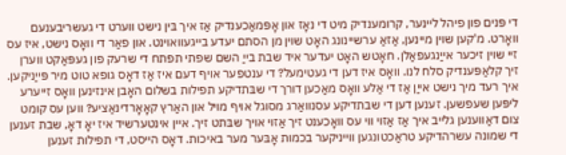די פּנים פון פיהל ליינער, קרומענדיק מיט די נאָז און אָפּמאַכענדיק אַז איך בּין נישט ווערט די געשריבענעם וואָרט. מ'קען שוין מיינען, אַזאַ ערשיינונג האָט שוין מן הסתם יעדע בייגעוואוינט. און פאַר די וואָס נישט, איז עס זיי שוין זיכער אייַנגעפאַלן. חאָטש האָט יעדער איד שבת בייַ השם שפתי תפתח די שרעק פון געפּאַקט ווערן זיך קלאַפּענדיק סלח לנו. וואָס איז דען די געטימעל? די ענטפער אויף דעם איז אַז דאָס גופא טוט מיר פּייַניקען.
איך רעד מיך נישט אייַן אַז די אַלע וואָס מאַכען דורך די שבּתדיקע תפילות בשלום האָבן אינזינען וואָס זייערע ליפּען שעפשען. זענען דען די שבתדיקע עסנוואַרג מסוגל אויף מויל און האַרץ קאָאָרדינאַציע? ווען עס קומט צום דאַווענען גלייב איך אַז אַזוי ווי עס וואָכענט זיך אַזוי אויך שבּתט זיך. איין אינטערשיד איז יאָ דאָ, שבת זענען די שמונה עשרהדיקע טראַכטונגען ווייניקער בכמות אָבּער מער באיכות. דאָס הייסט, די תפילות זענען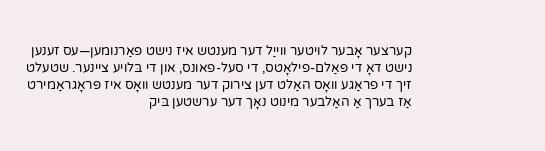קערצער אָבער לויטער ווייַל דער מענטש איז נישט פאַרנומען—עס זענען נישט דאָ די פּאַלם-פילאָטס, די סעל-פאונס, און די בּלויע ציינער. שטעלט זיך די פראַגע וואָס האַלט דען צירוק דער מענטש וואָס איז פּראָגראַמירט אַז בערך אַ האַלבער מינוט נאָך דער ערשטען בּיק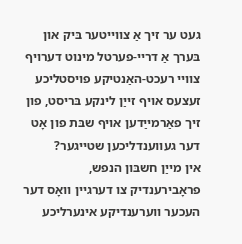געט ער זיך אַ צווייטער בּיק און בּערך אַ דריי-פערטל מינוט דערויף צוויי רעכט-האַנטיקע פויסטליכע זעצעס אויף זייַן לינקע בּריסט, פון זיך פאַרמייַדען אויף שבּת פון אָט דער געווענדליכען שטייגער?
אין מייַן חשבּון הנפש, פראָבירענדיק צו דערגיין וואָס דער העכער ווערענדיקע אינערליכע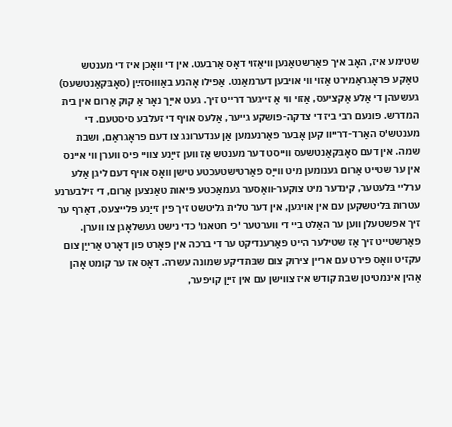שטימע איז, האָב איך פאַרשטאַנען וויאַזוי דאָס אַרבעט. אין די וואָכן איז די מענטש טאַקע פּראָגראַמירט אַזוי ווי אויבען דערמאַנט. אַפילו אָהנע באַוווּסזײַן (סאָבּקאַנטשעס) געשעהן די אַלע אַקציעס, אַזוי ווי אַ זייגער דרייט זיך. געט אייַך נאָר אַ קוק אַרום אין בית המדרש. פונעם רבי ביז די צדקה-פושקע גייער, אַלעס אויף די זעלבע סיסטעם. די מענטש'ס האַרד-דרייוו קען אָבער פאַרנעמען אַן ענדערונג צו דעם פראָגראַם, ושבת שמה. אין דעם סאָבּקאַנטשעס ווייסט דער מענטש אַז ווען זייַנע צוויי פיס ווערן ווי איינס אין ער שטייט אַרום גענומען מיט ווייַס פאַרטישטעכטע טישן וואָס אויף דעם ליגן אַלע ערליי בּלעטער, קינדער מיט צוקער-וואַסער געמאַכטע פּיאות טאַנצען אַרום, די זילבערנע עטרות בּליטשקען עם אין אויגען, אין דער טלית גליטשט זיך פין זייַנע פּלייצעס, דאַרף ער זיך אפשטעלן ווען ער האַלט ביי די ווערטער 'כי חטאנו' כדי נישט געשלאָגן צו ווערן. פאַרשטייט זיך אַז שטילער הייט פאַרענדיקט ער די ברכה אין פאָרט פון דאָרט אַרייַן צום עקזיט וואָס פירט עם אריין צירוק צום שבּתדיקע שמונה עשרה. דאָס אז ער קומט אָהן אַהין אינמטיטן שבת קודש איז צווישן עם אין זייַן קויפער,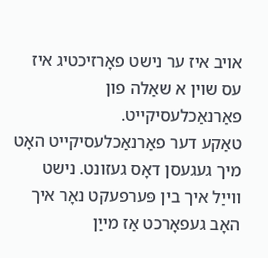אויב איז ער נישט פאָרזיכטיג איז עס שוין א שאַלה פון פאַרנאַכלעסיקייט.
טאַקע דער פאַרנאַכלעסיקייט האָט מיך געגעסן דאָס געזונט. נישט ווייַל איך בין פּערפעקט נאָר איך האָב געפאָרכט אַז מייַן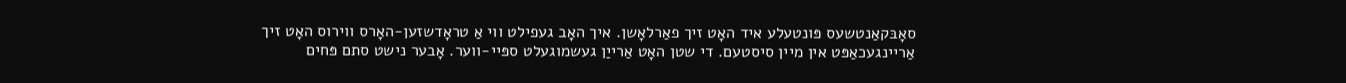סאָבּקאַנטשעס פּונטעלע איד האָט זיך פאַרלאָשן. איך האָב געפילט ווי אַ טראָדשזען-האָרס ווירוס האָט זיך אַריינגעכאַפּט אין מיין סיסטעם. די שטן האָט אַרייַן געשמוגעלט ספּיי-ווער. אָבער נישט סתם פּחים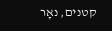קטנים, נאָר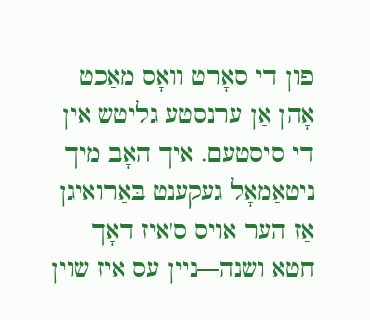פון די סאָרט וואָס מאַכט אָהן אַן ערנסטע גליטש אין די סיסטעם. איך האָב מיך ניטאַמאָל געקענט בּאַרואיגן אַז הער אויס ס'איז דאָך חטא ושנה—ניין עס איז שוין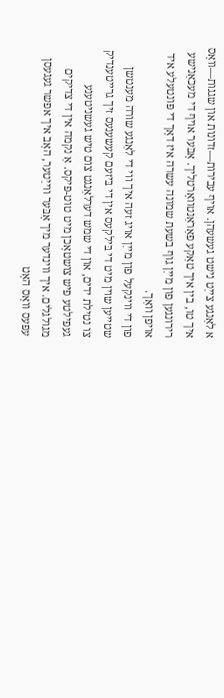א לאַנגע צייַט נישט געשעהן. אויף עבירות—זדונות און שגגות—וואָס איך טו, בין איך טאַקע פאַראַנטוואָרטליך. אָבּער אויף די מעכאַנישע רירונגען פון מייַן גוף בשעת שמונה עשרה איז דאָך די פּונטעלע איד אויפן וואַך.
פון די ווינקעל פון מייַן אויג זעה איך ווי די לאַנגע שורה מענטשן שטייען שוין מיט די בּילקעס אין די בּיזעם קעשענעס זיך גרייטענדיק צו נטילת ידים, און די שמש דערלאַנגט צום טיש געשניטענע געפילטע פיש צושטאָכן מיט טוט-פּיקס. אַ נקמה אין די צדיקים מגולגלים. איך ווינדער מיך אָבּער ווייַטער, האָב איך אפשר געגעסן עפּעס וואָס האָט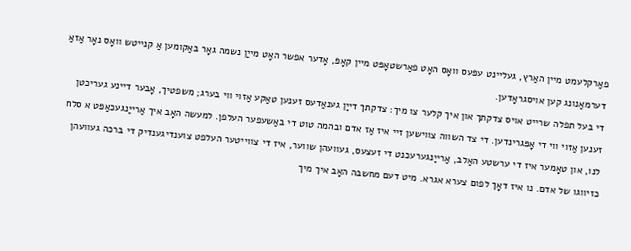פאַרקלעמט מיין האַרץ, געליינט עפּעס וואָס האָט פאַרשטאָפּט מיין קאָפּ, אָדער אפשר האָט מייַן נשמה גאָר באַקומען אַ קנייטש וואָס נאָר אַזאַ דערמאַנונג קען אויסגראָדען.
די בּעל תפלה שרייט אויס צדקתך און איך קלער צו מיך: צדקתך דייַן גענאַדעס זענען טאַקע אַזוי ווי בערג; משפטיך, אָבער דיינע געריכטן זענען אַזוי ווי די אָפּגרינדען. די צד השווה צווישען זיי איז אַז אדם ובהמה טוט די באַשעפער העלפן. למעשה האָב איך אַרייַנגעכאַפּט א סלח לנו, און טאָמער איז די ערשטע האַלב, אַרייַנגערעכנט די זעצעס, געוועהן שווער, איז די צווייטער העלפט צוענדיגענדיק די בּרכה געוועהן כזיווגו של אדם. נו איז דאָך לפום צערא אגרא. מיט דעם מחשבה האָב איך מיך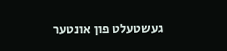געשטעלט פון אונטער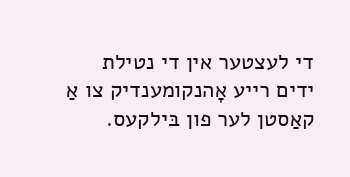די לעצטער אין די נטילת ידים רייע אָהנקומענדיק צו אַ קאַסטן לער פון בּילקעס.